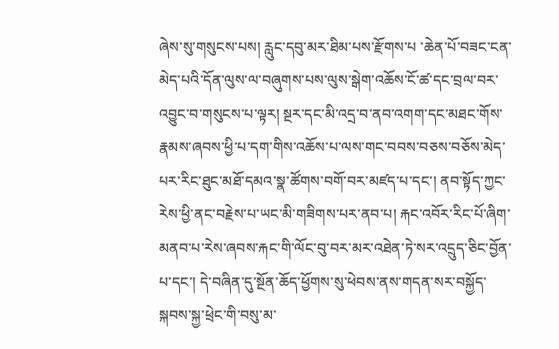ཞེས་སུ་གསུངས་པས། རླུང་དབུ་མར་ཐིམ་པས་རྫོགས་པ ་ཆེན་པོ་བཟང་ངན་མེད་པའི་དོན་ལུས་ལ་བཞུགས་པས་ལུས་སྒེག་འཆོས་ངོ་ཚ་དང་བྲལ་བར་འབྱུང་བ་གསུངས་པ་ལྟར། སྔར་དང་མི་འདྲ་བ་ནབ་འགག་དང་མཐང་གོས་རྣམས་ཞབས་ཕྱི་པ་དག་གིས་འཆོས་པ་ལས་གང་བབས་བཅས་བཅོས་མེད་པར་རིང་ཐུང་མཐོ་དམའ་སྣ་ཚོགས་བགོ་བར་མཛད་པ་དང་། ནབ་སྟོད་ཀྱང་རེས་ཕྱི་ནང་བརྗེས་པ་ཡང་མི་གཟིགས་པར་ནབ་པ། རྐང་འབོར་རིང་པོ་ཞིག་མནབ་པ་རེས་ཞབས་རྐང་གི་ལོང་བུ་བར་མར་འཐེན་ཏེ་སར་འདྲུད་ཅིང་བྱོན་པ་དང་། དེ་བཞིན་དུ་སྔོན་ཆོད་ཕྱོགས་སུ་ཕེབས་ནས་གདན་སར་བསྐྱོད་སྐབས་སྐྱ་ཕྲེང་གི་བསུ་མ་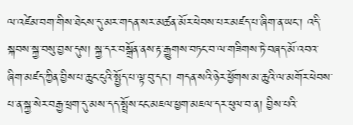ལ་འཛེམ་བག་གིས་ཐེངས་དུ་མར་གདན་སར་མཚན་མོར་ཕེབས་པར་མཛད་པ་ཞིག་ན་ཡང་། འདི་སྐབས་སྐྱ་བསུ་བྱས་དུས། སྐྱ་དར་བསྒྲོན་ནས་རྟ་རྒྱུགས་བཏང་བ་ལ་གཟིགས་ཏེ་བཞད་མོ་འབའ་ཞིག་མཛད་ཀྱིན་བྱིས་པ་ཆུང་ངུའི་སྤྱོད་པ་ལྟ་བུ་དང་། གདན་སའི་ཉེར་ཕྱོགས་མ་ཆུའི་ལ་མགོར་ཕེབས་པ་ན་སྐྱ་སེར་བརྒྱ་ཕྲག་དུ་མས་དད་སྤྲོས་ངང་མཇལ་ཕྱག་མཇལ་དར་ཕུལ་བ་ན། བྱིས་པའི་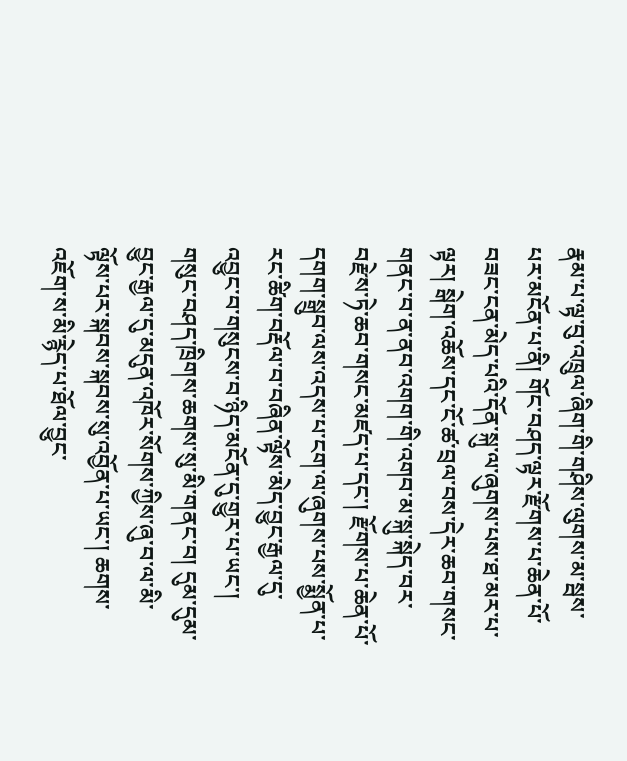རྣམ་པ་ལྟ་བུ་འཁྲུལ་ཞིག་གི་གཤིས་ལུགས་མ་སྦས་པར་མངོན་པ་ནི། གོང་བཤད་ལྟར་རྫོགས་པ་ཆེན་པོ་བཟང་ངན་མེད་པའི་དོན་སྐུ་ལ་ཞུགས་པས་ཐ་མར་པ་ལྟར། སྒེག་འཆོས་དང་ངོ་ཚ་བྲལ་བས་དེར་ཆབ་གསང་གནང་བ་ན་ནབ་འགག་གི་འགབ་མ་སྐུ་སྐེད་བར་བརྫེས་ཏེ་ཆབ་གསང་མཛད་པ་དང་། རྫོགས་པ་ཆེན་པོ་དགག་སྒྲུབ་ལས་འདས་པ་ངག་ལ་ཞུགས་པས་སྨྱོན་པ་རང་ཚིག་བརྡོལ་བ་བཞིན་ལྟོས་མེད་བྱུང་རྒྱལ་དུ་འབྱུང་བ་གསུངས་བ་ཉིད་མངོན་དུ་གྱུར་པ་ཡང་། གསུང་བཤད་ཁྲིགས་ཆགས་སུ་མི་གནང་བ། དུམ་དུམ་བྱུང་རྒྱལ་དུ་མདུན་འཁོར་སོགས་ཀྱིས་ཞུ་བ་ལ་མི་ལྟོས་པར་སྐབས་སྐབས་སུ་འབྱོན་པ་ཡང་། ཆགས་འཇོག་ས་མི་རྙེད་པ་ཐོལ་བྱུང་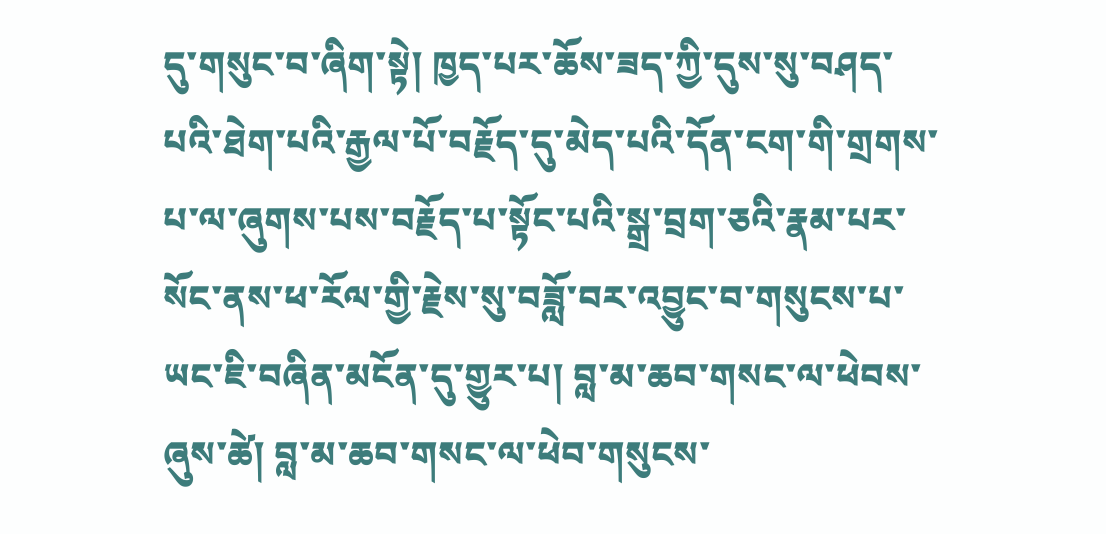དུ་གསུང་བ་ཞིག་སྟེ། ཁྱད་པར་ཆོས་ཟད་ཀྱི་དུས་སུ་བཤད་པའི་ཐེག་པའི་རྒྱལ་པོ་བརྗོད་དུ་མེད་པའི་དོན་ངག་གི་གྲགས་པ་ལ་ཞུགས་པས་བརྗོད་པ་སྟོང་པའི་སྒྲ་བྲག་ཅའི་རྣམ་པར་སོང་ནས་ཕ་རོལ་གྱི་རྗེས་སུ་བཟློ་བར་འབྱུང་བ་གསུངས་པ་ཡང་ཇི་བཞིན་མངོན་དུ་གྱུར་པ། བླ་མ་ཆབ་གསང་ལ་ཕེབས་ཞུས་ཚེ། བླ་མ་ཆབ་གསང་ལ་ཕེབ་གསུངས་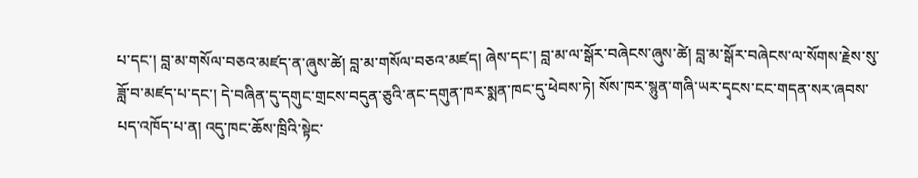པ་དང་། བླ་མ་གསོལ་བཅའ་མཛད་ན་ཞུས་ཚེ། བླ་མ་གསོལ་བཅའ་མཛད། ཞེས་དང་། བླ་མ་ལ་སྒོར་བཞེངས་ཞུས་ཚེ། བླ་མ་སྒོར་བཞེངས་ལ་སོགས་རྗེས་སུ་ཟློ་བ་མཛད་པ་དང་། དེ་བཞིན་དུ་དགུང་གྲངས་བདུན་ཅུའི་ནང་དགུན་ཁར་སྨན་ཁང་དུ་ཕེབས་ཏེ། སོས་ཁར་སྙུན་གཞི་ཡར་དྭངས་ངང་གདན་སར་ཞབས་པད་འཁོད་པ་ན། འདུ་ཁང་ཆོས་ཁྲིའི་སྟེང་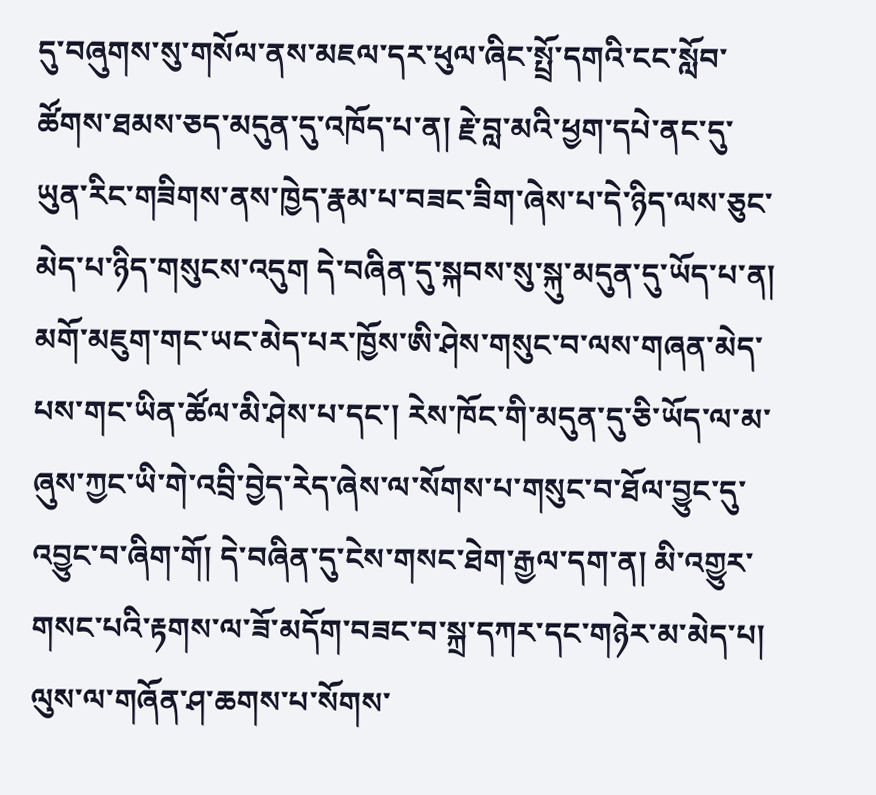དུ་བཞུགས་སུ་གསོལ་ནས་མཇལ་དར་ཕུལ་ཞིང་སྤྲོ་དགའི་ངང་སློབ་ཚོགས་ཐམས་ཅད་མདུན་དུ་འཁོད་པ་ན། རྗེ་བླ་མའི་ཕྱག་དཔེ་ནང་དུ་ཡུན་རིང་གཟིགས་ནས་ཁྱེད་རྣམ་པ་བཟང་ཟིག་ཞེས་པ་དེ་ཉིད་ལས་ཅུང་མེད་པ་ཉིད་གསུངས་འདུག དེ་བཞིན་དུ་སྐབས་སུ་སྐུ་མདུན་དུ་ཡོད་པ་ན། མགོ་མཇུག་གང་ཡང་མེད་པར་ཁྱོས་ཨི་ཤེས་གསུང་བ་ལས་གཞན་མེད་པས་གང་ཡིན་ཚོལ་མི་ཤེས་པ་དང་། རེས་ཁོང་གི་མདུན་དུ་ཅི་ཡོད་ལ་མ་ཞུས་ཀྱང་ཡི་གེ་འབྲི་བྱེད་རེད་ཞེས་ལ་སོགས་པ་གསུང་བ་ཐོལ་བྱུང་དུ་འབྱུང་བ་ཞིག་གོ། དེ་བཞིན་དུ་ངེས་གསང་ཐེག་རྒྱལ་དག་ན། མི་འགྱུར་གསང་པའི་རྟགས་ལ་ཟོ་མདོག་བཟང་བ་སྐྲ་དཀར་དང་གཉེར་མ་མེད་པ། ལུས་ལ་གཞོན་ཤ་ཆགས་པ་སོགས་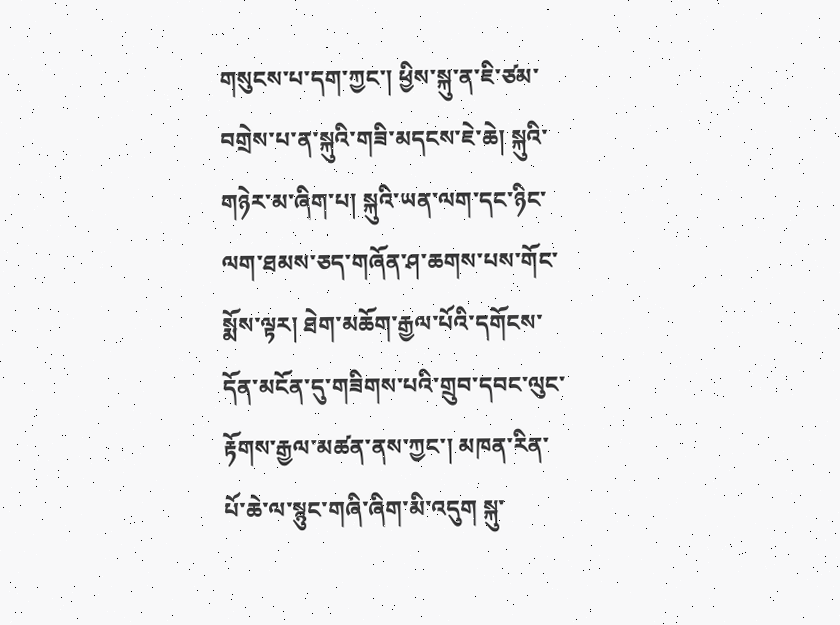གསུངས་པ་དག་ཀྱང་། ཕྱིས་སྐུ་ན་ཇི་ཙམ་བགྲེས་པ་ན་སྐུའི་གཟི་མདངས་ཇེ་ཆེ། སྐུའི་གཉེར་མ་ཞིག་པ། སྐུའི་ཡན་ལག་དང་ཉིང་ལག་ཐམས་ཅད་གཞོན་ཤ་ཆགས་པས་གོང་སྨོས་ལྟར། ཐེག་མཆོག་རྒྱལ་པོའི་དགོངས་དོན་མངོན་དུ་གཟིགས་པའི་གྲུབ་དབང་ལུང་རྟོགས་རྒྱལ་མཚན་ནས་ཀྱང་། མཁན་རིན་པོ་ཆེ་ལ་སྙུང་གཞི་ཞིག་མི་འདུག སྐུ་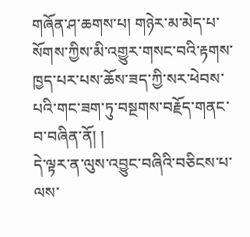གཞོན་ཤ་ཆགས་པ། གཉེར་མ་མེད་པ་སོགས་ཀྱིས་མི་འགྱུར་གསང་བའི་རྟགས་ཁྱད་པར་པས་ཆོས་ཟད་ཀྱི་སར་ཕེབས་པའི་གང་ཟག་ཏུ་བསྔགས་བརྗོད་གནང་བ་བཞིན་ནོ། །
དེ་ལྟར་ན་ལུས་འབྱུང་བཞིའི་བཅིངས་པ་ལས་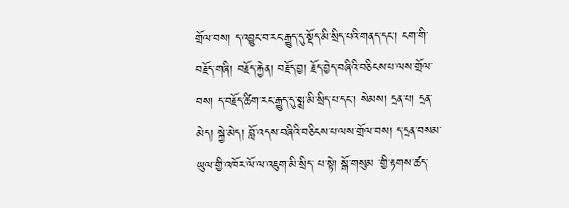གྲོལ་བས། ད་འབྱུང་བ་རང་རྒྱུད་དུ་སྡོད་མི་སྲིད་པའི་གནད་དང་། ངག་གི་བརྗོད་གཞི། བརྗོད་རྐྱེན། བརྗོད་བྱ། རྗོད་བྱེད་བཞིའི་བཅིངས་པ་ལས་གྲོལ་བས། ད་བརྗོད་ཚིག་རང་རྒྱུད་དུ་སྨྲ་མི་སྲིད་པ་དང་། སེམས། དྲན་པ། དྲན་མེད། སྐྱེ་མེད། བློ་འདས་བཞིའི་བཅིངས་པ་ལས་གྲོལ་བས། ད་དྲན་བསམ་ཡུལ་གྱི་འཁོར་ལོ་ལ་འཇུག་མི་སྲིད་ པ་སྟེ། སྒོ་གསུམ ་གྱི་རྟགས་ཚད་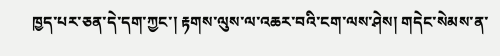ཁྱད་པར་ཅན་དེ་དག་ཀྱང་། རྟགས་ལུས་ལ་འཆར་བའི་ངག་ལས་ཤེས། གདེང་སེམས་ན་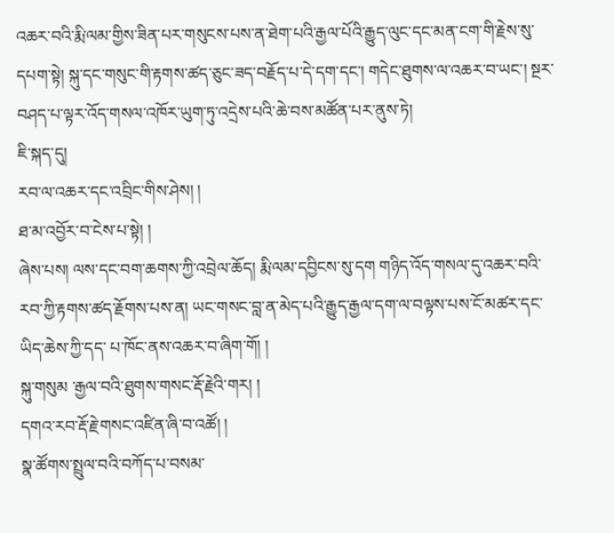འཆར་བའི་རྨི་ལམ་གྱིས་ཟིན་པར་གསུངས་པས་ན་ཐེག་པའི་རྒྱལ་པོའི་རྒྱུད་ལུང་དང་མན་ངག་གི་རྗེས་སུ་དཔག་སྟེ། སྐུ་དང་གསུང་གི་རྟགས་ཚད་ཅུང་ཟད་བརྗོད་པ་དེ་དག་དང་། གདེང་ཐུགས་ལ་འཆར་བ་ཡང་། སྔར་བཤད་པ་ལྟར་འོད་གསལ་འཁོར་ཡུག་ཏུ་འདྲེས་པའི་ཆེ་བས་མཚོན་པར་ནུས་ཏེ།
ཇི་སྐད་དུ།
རབ་ལ་འཆར་དང་འབྲིང་གིས་ཤེས། །
ཐ་མ་འབྱོར་བ་ངེས་པ་སྟེ། །
ཞེས་པས། ལས་དང་བག་ཆགས་ཀྱི་འབྲེལ་ཆོད། རྨི་ལམ་དབྱིངས་སུ་དག གཉིད་འོད་གསལ་དུ་འཆར་བའི་རབ་ཀྱི་རྟགས་ཚད་རྗོགས་པས་ན། ཡང་གསང་བླ་ན་མེད་པའི་རྒྱུད་རྒྱལ་དག་ལ་བལྟས་པས་ངོ་མཚར་དང་ཡིད་ཆེས་ཀྱི་དད་ པ་ཁོང་ནས་འཆར་བ་ཞིག་གོ། །
སྐུ་གསུམ ་རྒྱལ་བའི་ཐུགས་གསང་རྡོ་རྗེའི་གར། །
དགའ་རབ་རྡོ་རྗེ་གསང་འཛིན་ཞི་བ་འཚོ། །
སྣ་ཚོགས་སྤྲུལ་བའི་བཀོད་པ་བསམ་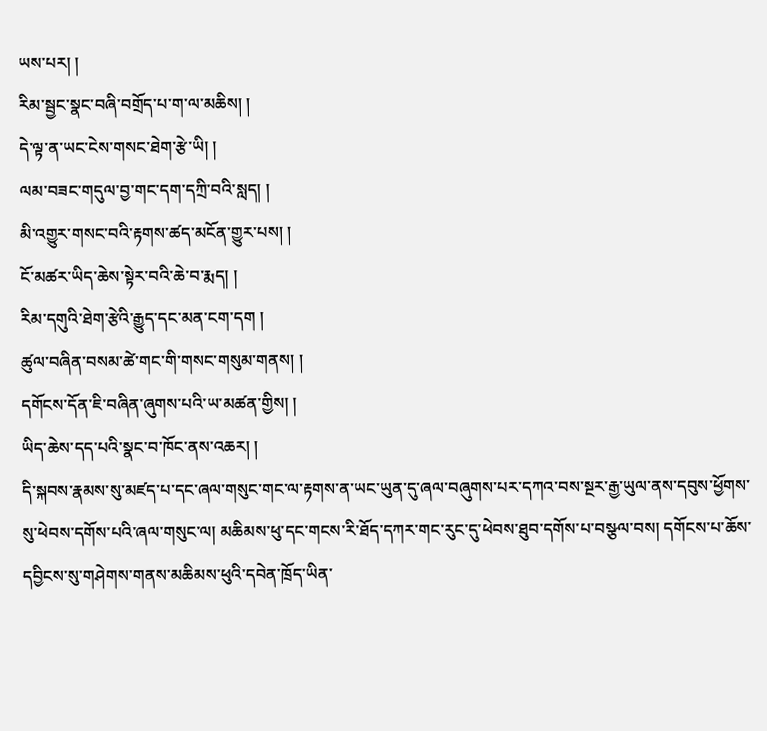ཡས་པར། །
རིམ་སྦྱང་སྣང་བཞི་བགྲོད་པ་ག་ལ་མཆིས། །
དེ་ལྟ་ན་ཡང་ངེས་གསང་ཐེག་རྩེ་ཡི། །
ལམ་བཟང་གདུལ་བྱ་གང་དག་དཀྲི་བའི་སླད། །
མི་འགྱུར་གསང་བའི་རྟགས་ཚད་མངོན་གྱུར་པས། །
ངོ་མཚར་ཡིད་ཆེས་སྟེར་བའི་ཆེ་བ་རྨད། །
རིམ་དགུའི་ཐེག་རྩེའི་རྒྱུད་དང་མན་ངག་དག །
ཚུལ་བཞིན་བསམ་ཚེ་གང་གི་གསང་གསུམ་གནས། །
དགོངས་དོན་ཇི་བཞིན་ཞུགས་པའི་ཡ་མཚན་གྱིས། །
ཡིད་ཆེས་དད་པའི་སྣང་བ་ཁོང་ནས་འཆར། །
དི་སྐབས་རྣམས་སུ་མཛད་པ་དང་ཞལ་གསུང་གང་ལ་རྟགས་ན་ཡང་ཡུན་དུ་ཞལ་བཞུགས་པར་དཀའ་བས་སྔར་རྒྱ་ཡུལ་ནས་དབུས་ཕྱོགས་སུ་ཕེབས་དགོས་པའི་ཞལ་གསུང་ལ། མཆིམས་ཕུ་དང་གངས་རི་ཐོད་དཀར་གང་རུང་དུ་ཕེབས་ཐུབ་དགོས་པ་བསྩལ་བས། དགོངས་པ་ཆོས་དབྱིངས་སུ་གཤེགས་གནས་མཆིམས་ཕུའི་དབེན་ཁྲོད་ཡིན་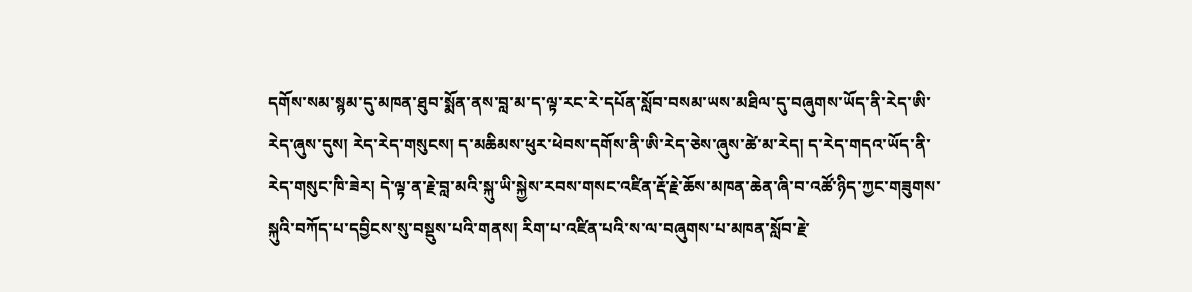དགོས་སམ་སྙམ་དུ་མཁན་ཐུབ་སྨོན་ནས་བླ་མ་ད་ལྟ་རང་རེ་དཔོན་སློབ་བསམ་ཡས་མཐིལ་དུ་བཞུགས་ཡོད་ནི་རེད་ཨི་རེད་ཞུས་དུས། རེད་རེད་གསུངས། ད་མཆིམས་ཕུར་ཕེབས་དགོས་ནི་ཨི་རེད་ཅེས་ཞུས་ཚེ་མ་རེད། ད་རེད་གདའ་ཡོད་ནི་རེད་གསུང་ཁི་ཟེར། དེ་ལྟ་ན་རྗེ་བླ་མའི་སྐུ་ཡི་སྐྱེས་རབས་གསང་འཛིན་རྡོ་རྗེ་ཆོས་མཁན་ཆེན་ཞི་བ་འཚོ་ཉིད་ཀྱང་གཟུགས་སྐུའི་བཀོད་པ་དབྱིངས་སུ་བསྡུས་པའི་གནས། རིག་པ་འཛིན་པའི་ས་ལ་བཞུགས་པ་མཁན་སློབ་རྗེ་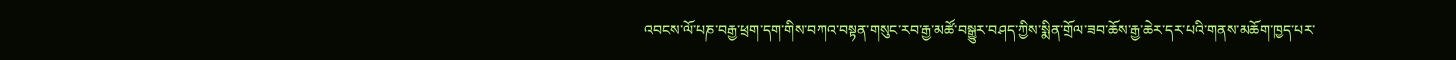འབངས་ལོ་པཎ་བརྒྱ་ཕྲག་དག་གིས་བཀའ་བསྟན་གསུང་རབ་རྒྱ་མཚོ་བསྒྱུར་བཤད་ཀྱིས་སྨིན་གྲོལ་ཟབ་ཆོས་རྒྱ་ཆེར་དར་པའི་གནས་མཆོག་ཁྱད་པར་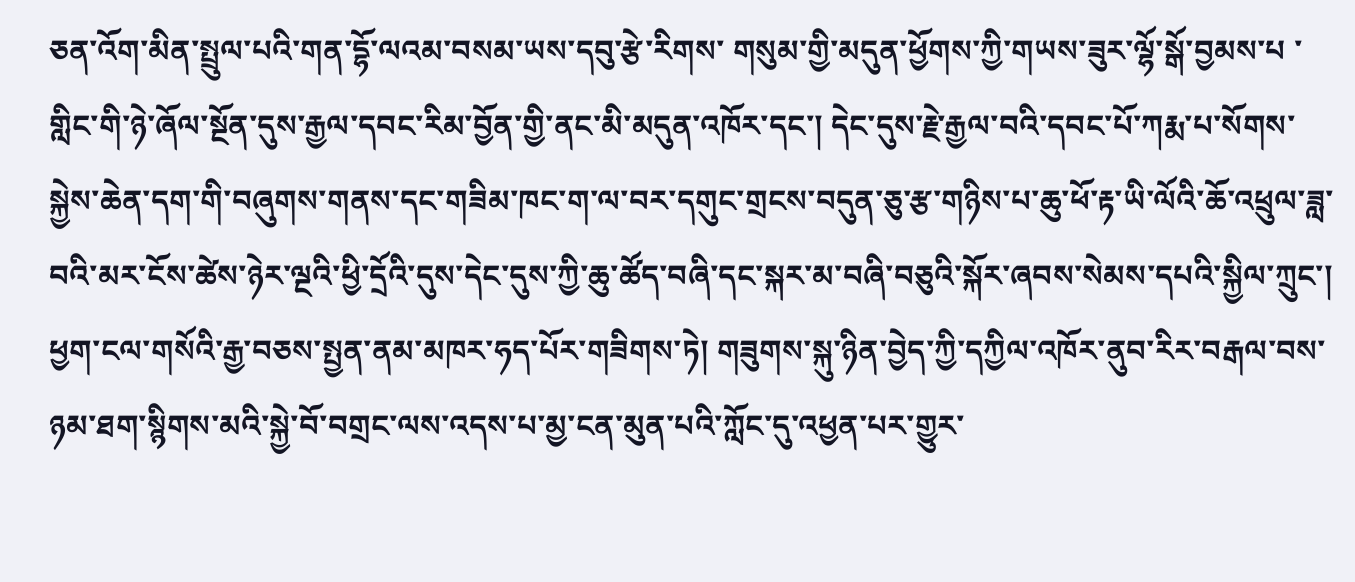ཅན་འོག་མིན་སྤྲུལ་པའི་གན་དྷོ་ལའམ་བསམ་ཡས་དབུ་རྩེ་རིགས་ གསུམ་གྱི་མདུན་ཕྱོགས་ཀྱི་གཡས་ཟུར་ལྷོ་སྒོ་བྱམས་པ ་གླིང་གི་ཉེ་ཞོལ་སྔོན་དུས་རྒྱལ་དབང་རིམ་བྱོན་གྱི་ནང་མི་མདུན་འཁོར་དང་། དེང་དུས་རྗེ་རྒྱལ་བའི་དབང་པོ་ཀརྨ་པ་སོགས་སྐྱེས་ཆེན་དག་གི་བཞུགས་གནས་དང་གཟིམ་ཁང་ག་ལ་བར་དགུང་གྲངས་བདུན་ཅུ་རྩ་གཉིས་པ་ཆུ་ཕོ་རྟ་ཡི་ལོའི་ཆོ་འཕྲུལ་ཟླ་བའི་མར་ངོས་ཚེས་ཉེར་ལྔའི་ཕྱི་དྲོའི་དུས་དེང་དུས་ཀྱི་ཆུ་ཚོད་བཞི་དང་སྐར་མ་བཞི་བཅུའི་སྐོར་ཞབས་སེམས་དཔའི་སྐྱིལ་ཀྲུང་། ཕྱག་ངལ་གསོའི་རྒྱ་བཅས་སྤྱན་ནམ་མཁར་ཧད་པོར་གཟིགས་ཏེ། གཟུགས་སྐུ་ཉིན་བྱེད་ཀྱི་དཀྱིལ་འཁོར་ནུབ་རིར་བརྒལ་བས་ཉམ་ཐག་སྙིགས་མའི་སྐྱེ་བོ་བགྲང་ལས་འདས་པ་མྱ་ངན་མུན་པའི་ཀློང་དུ་འཕྱན་པར་གྱུར་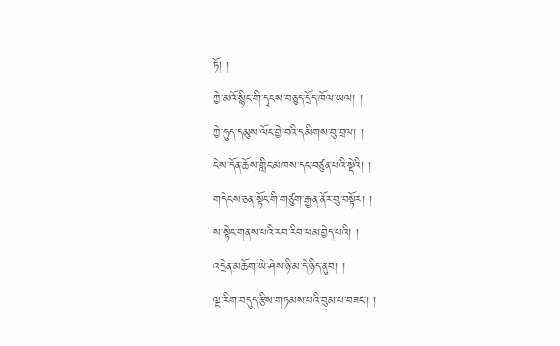ཏོ། །
ཀྱེ་མའོ་སྙིང་གི་དྭངས་བཅུད་དྲོད་ཁོལ་ཡལ། །
ཀྱེ་ཧུད་དམུས་ལོང་བྱེ་བའི་དམིགས་བུ་བྲལ། །
ངེས་དོན་ཆོས་གླིང་མཁས་དང་བཙུན་པའི་སྡེའི། །
གདེངས་ཅན་སྟོང་གི་གཙུག་རྒྱན་ནོར་བུ་བསྟོར། །
ས་སྟེང་གནས་པའི་རབ་རིབ་ཕམ་བྱེད་པའི། །
འདྲེན་མཆོག་ཡེ་ཤེས་ཉི་མ་དེ་ཉིད་ནུབ། །
ལྔ་རིག་བདུད་རྩིས་གཏམས་པའི་བུམ་པ་བཟང་། །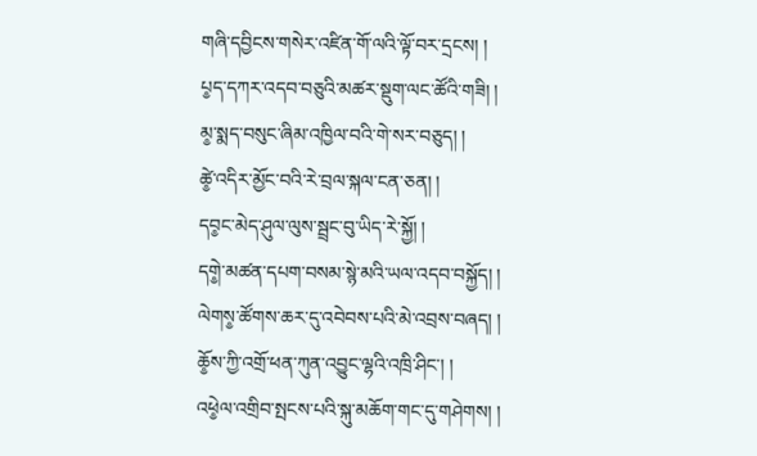གཞི་དབྱིངས་གསེར་འཛིན་གོ་ལའི་ལྟོ་བར་དྲངས། །
པ༵ད་དཀར་འདབ་བཅུའི་མཚར་སྡུག་ལང་ཚོའི་གཟི། །
མ༵་སྨད་བསུང་ཞིམ་འཁྱིལ་བའི་གེ་སར་བཅུད། །
ཚེ༵་འདིར་མྱོང་བའི་རེ་བྲལ་སྐལ་ངན་ཅན། །
དབ༵ང་མེད་ཤུལ་ལུས་སྦྲང་བུ་ཡིད་རེ་སྐྱོ། །
དགེ༵་མཚན་དཔག་བསམ་སྙེ་མའི་ཡལ་འདབ་བསྐྱོད། །
ལེགས༵་ཚོགས་ཆར་དུ་འབེབས་པའི་མེ་འབྲས་བཞད། །
ཆོ༵ས་ཀྱི་འགྲོ་ཕན་ཀུན་འབྱུང་ལྷའི་འཁྲི་ཤིང་། །
འཕེ༵ལ་འགྲིབ་སྤངས་པའི་སྐུ་མཆོག་གང་དུ་གཤེགས། །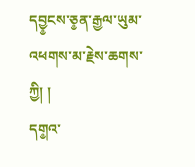དབྱ༵ངས་ཅ༵ན་རྒྱལ་ཡུམ་འཕགས་མ་རྗེས་ཆགས་ཀྱི། །
དག༵འ་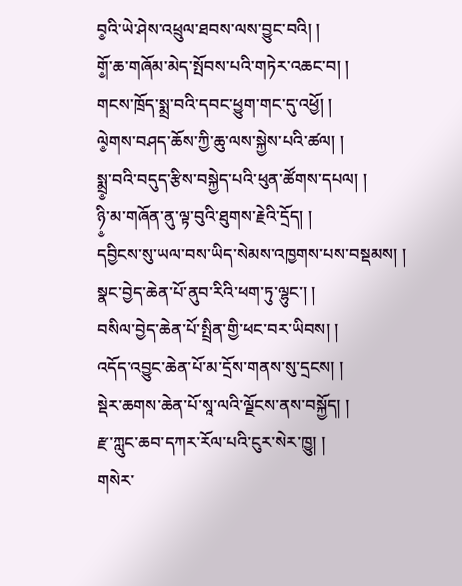བ༵འི་ཡེ་ཤེས་འཕྲུལ་ཐབས་ལས་བྱུང་བའི། །
གོ༵་ཆ་གཞོམ་མེད་སྤོབས་པའི་གཏེར་འཆང་བ། །
གངས་ཁྲོད་སྨྲ་བའི་དབང་ཕྱུག་གང་དུ་འཕྱོ། །
ལེ༵གས་བཤད་ཆོས་ཀྱི་ཆུ་ལས་སྐྱེས་པའི་ཚལ། །
སྨྲ༵་བའི་བདུད་རྩིས་བསྐྱེད་པའི་ཕུན་ཚོགས་དཔལ། །
ཉི༵་མ་གཞོན་ནུ་ལྟ་བུའི་ཐུགས་རྗེའི་དྲོད། །
དབྱིངས་སུ་ཡལ་བས་ཡིད་སེམས་འཁྱགས་པས་བསྡམས། །
སྣང་བྱེད་ཆེན་པོ་ནུབ་རིའི་ཕག་ཏུ་ལྷུང་། །
བསིལ་བྱེད་ཆེན་པོ་སྤྲིན་གྱི་ཕང་བར་ཡིབས། །
འདོད་འབྱུང་ཆེན་པོ་མ་དྲོས་གནས་སུ་དྲངས། །
སྡེར་ཆགས་ཆེན་པོ་སཱ་ལའི་ལྗོངས་ནས་བསྐྱོད། །
རྫ་ཀླུང་ཆབ་དཀར་རོལ་པའི་ངུར་སེར་ཁྱུ། །
གསེར་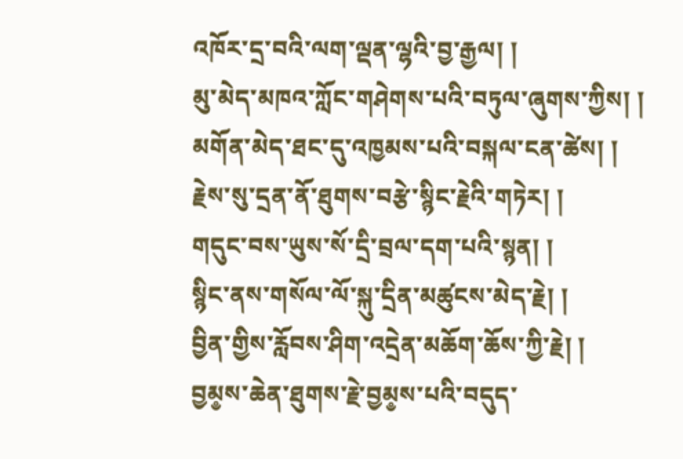འཁོར་དྲ་བའི་ལག་ལྡན་ལྷའི་བྱ་རྒྱལ། །
མུ་མེད་མཁའ་ཀློང་གཤེགས་པའི་བཏུལ་ཞུགས་ཀྱིས། །
མགོན་མེད་ཐང་དུ་འཁྱམས་པའི་བསྐལ་ངན་ཚེས། །
རྗེས་སུ་དྲན་ནོ་ཐུགས་བརྩེ་སྙིང་རྗེའི་གཏེར། །
གདུང་བས་ཡུས་སོ་དྲི་བྲལ་དག་པའི་སྙན། །
སྙིང་ནས་གསོལ་ལོ་སྐུ་དྲིན་མཚུངས་མེད་རྗེ། །
བྱིན་གྱིས་རློབས་ཤིག་འདྲེན་མཆོག་ཆོས་ཀྱི་རྗེ། །
བྱམ༵ས་ཆེན་ཐུགས་རྗེ་བྱམ༵ས་པའི་བདུད་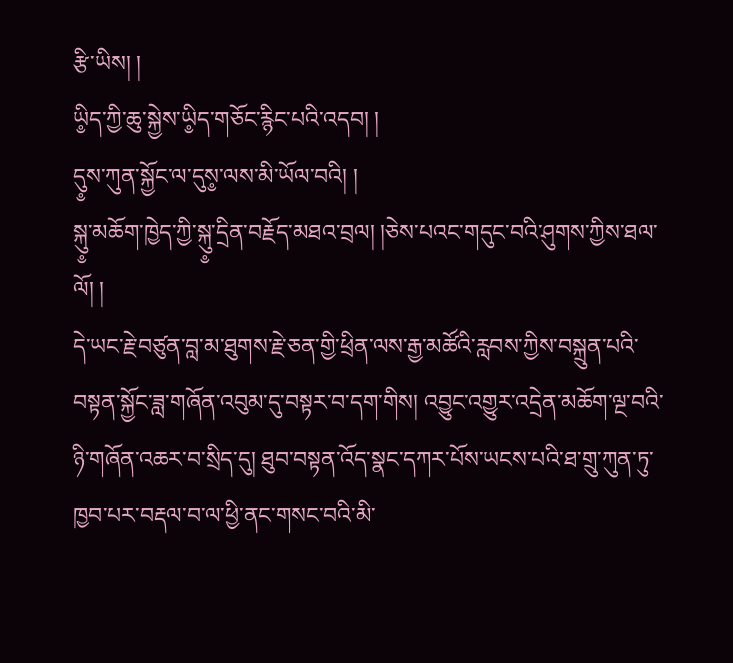རྩི་ཡིས། །
ཡི༵ད་ཀྱི་ཆུ་སྐྱེས་ཡི༵ད་གཅོང་རྙིང་པའི་འདབ། །
དུ༵ས་ཀུན་སྐྱོང་ལ་དུས༵་ལས་མི་ཡོལ་བའི། །
སྐུ༵་མཆོག་ཁྱེད་ཀྱི་སྐུ༵་དྲིན་བརྗོད་མཐའ་བྲལ། །ཅེས་པའང་གདུང་བའི་ཤུགས་ཀྱིས་ཐལ་ལོ། །
དེ་ཡང་རྗེ་བཙུན་བླ་མ་ཐུགས་རྗེ་ཅན་གྱི་ཕྲིན་ལས་རྒྱ་མཚོའི་རླབས་ཀྱིས་བསྐྲུན་པའི་བསྟན་སྐྱོང་ཟླ་གཞོན་འབུམ་དུ་བསྟར་བ་དག་གིས། འབྱུང་འགྱུར་འདྲེན་མཆོག་ལྔ་བའི་ཉི་གཞོན་འཆར་བ་སྲིད་དུ། ཐུབ་བསྟན་འོད་སྣང་དཀར་པོས་ཡངས་པའི་ཐ་གྲུ་ཀུན་ཏུ་ཁྱབ་པར་བརྡལ་བ་ལ་ཕྱི་ནང་གསང་བའི་མི་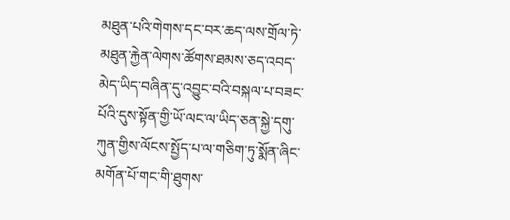མཐུན་པའི་གེགས་དང་བར་ཆད་ལས་གྲོལ་ཏེ་མཐུན་རྐྱེན་ལེགས་ཚོགས་ཐམས་ཅད་འབད་མེད་ཡིད་བཞིན་དུ་འབྱུང་བའི་བསྐལ་པ་བཟང་པོའི་དུས་སྟོན་གྱི་ཡོ་ལང་ལ་ཡིད་ཅན་སྐྱེ་དགུ་ཀུན་གྱིས་ལོངས་སྤྱོད་པ་ལ་གཅིག་ཏུ་སྨོན་ཞིང་མགོན་པོ་གང་གི་ཐུགས་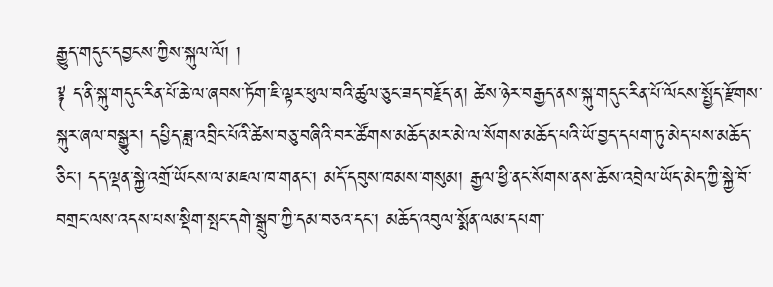རྒྱུད་གདུང་དབྱངས་ཀྱིས་སྐུལ་ལོ། །
༈ ད་ནི་སྐུ་གདུང་རིན་པོ་ཆེ་ལ་ཞབས་ཏོག་ཇི་ལྟར་ཕུལ་བའི་ཚུལ་ཅུང་ཟད་བརྗོད་ན། ཚེས་ཉེར་བརྒྱད་ནས་སྐུ་གདུང་རིན་པོ་ལོངས་སྤྱོད་རྫོགས་སྐུར་ཞལ་བསྒྱུར། དཔྱིད་ཟླ་འབྲིང་པོའི་ཚེས་བཅུ་བཞིའི་བར་ཚོགས་མཆོད་མར་མེ་ལ་སོགས་མཆོད་པའི་ཡོ་བྱད་དཔག་ཏུ་མེད་པས་མཆོད་ཅིང་། དད་ལྡན་སྐྱེ་འགྲོ་ཡོངས་ལ་མཇལ་ཁ་གནང་། མདོ་དབུས་ཁམས་གསུམ། རྒྱལ་ཕྱི་ནང་སོགས་ནས་ཆོས་འབྲེལ་ཡོད་མེད་ཀྱི་སྐྱེ་བོ་བགྲང་ལས་འདས་པས་སྡིག་སྤང་དགེ་སྒྲུབ་ཀྱི་དམ་བཅའ་དང་། མཆོད་འབུལ་སྨོན་ལམ་དཔག་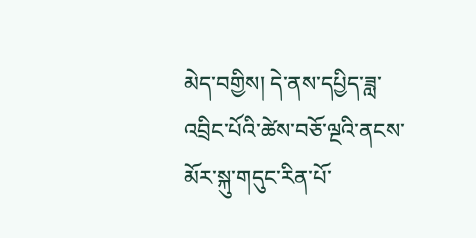མེད་བགྱིས། དེ་ནས་དཔྱིད་ཟླ་འབྲིང་པོའི་ཚེས་བཅོ་ལྔའི་ནངས་མོར་སྐུ་གདུང་རིན་པོ་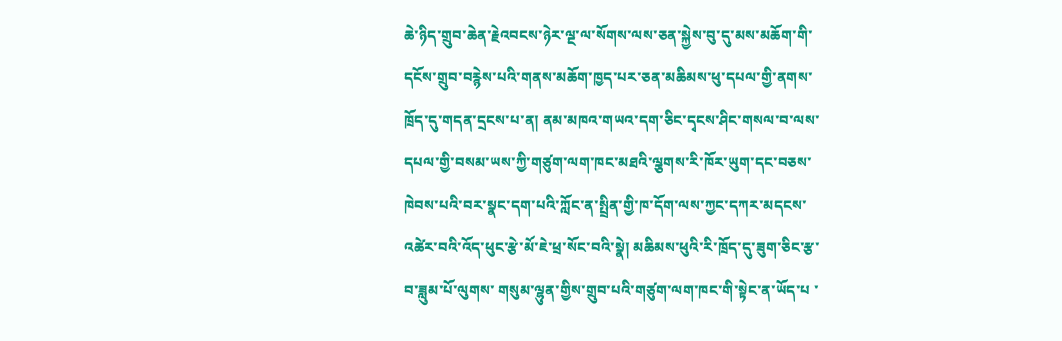ཆེ་ཉིད་གྲུབ་ཆེན་རྗེའབངས་ཉེར་ལྔ་ལ་སོགས་ལས་ཅན་སྐྱེས་བུ་དུ་མས་མཆོག་གི་དངོས་གྲུབ་བརྙེས་པའི་གནས་མཆོག་ཁྱད་པར་ཅན་མཆིམས་ཕུ་དཔལ་གྱི་ནགས་ཁྲོད་དུ་གདན་དྲངས་པ་ན། ནམ་མཁའ་གཡའ་དག་ཅིང་དྭངས་ཤིང་གསལ་བ་ལས་དཔལ་གྱི་བསམ་ཡས་ཀྱི་གཙུག་ལག་ཁང་མཐའི་ལྕགས་རི་ཁོར་ཡུག་དང་བཅས་ཁེབས་པའི་བར་སྣང་དག་པའི་ཀློང་ན་སྤྲིན་གྱི་ཁ་དོག་ལས་ཀྱང་དཀར་མདངས་འཚེར་བའི་འོད་ཕུང་རྩེ་མོ་ཇེ་ཕྲ་སོང་བའི་སྣེ། མཆིམས་ཕུའི་རི་ཁྲོད་དུ་ཟུག་ཅིང་རྩ་བ་ཟླུམ་པོ་ལུགས་ གསུམ་ལྷུན་གྱིས་གྲུབ་པའི་གཙུག་ལག་ཁང་གི་སྟེང་ན་ཡོད་པ ་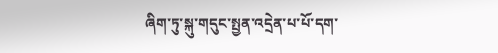ཞིག་ཏུ་སྐུ་གདུང་སྤྱན་འདྲེན་པ་པོ་དག་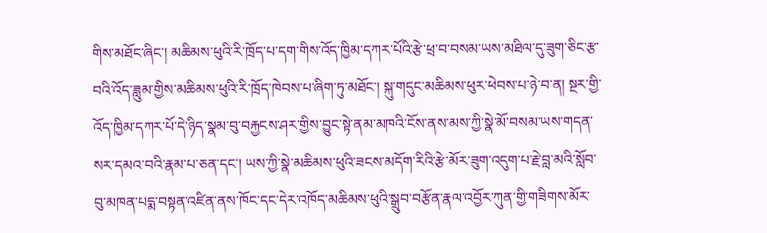གིས་མཐོང་ཞིང་། མཆིམས་ཕུའི་རི་ཁྲོད་པ་དག་གིས་འོད་ཁྱིམ་དཀར་པོའི་རྩེ་ཕྲ་བ་བསམ་ཡས་མཐིལ་དུ་ཟུག་ཅིང་རྩ་བའི་འོད་ཟླུམ་གྱིས་མཆིམས་ཕུའི་རི་ཁྲོད་ཁེབས་པ་ཞིག་ཏུ་མཐོང་། སྐུ་གདུང་མཆིམས་ཕུར་ཕེབས་པ་ཉེ་བ་ན། སྔར་གྱི་འོད་ཁྱིམ་དཀར་པོ་དེ་ཉིད་སྣམ་བུ་བརྐྱངས་ཤར་གྱིས་བྱུང་སྟེ་ནམ་མཁའི་ངོས་ནས་མས་ཀྱི་སྣེ་མོ་བསམ་ཡས་གདན་སར་དམའ་བའི་རྣམ་པ་ཅན་དང་། ཡས་ཀྱི་སྣེ་མཆིམས་ཕུའི་ཟངས་མདོག་རིའི་རྩེ་མོར་ཟུག་འདུག་པ་རྗེ་བླ་མའི་སློབ་བུ་མཁན་པདྨ་བསྟན་འཛིན་ནས་ཁོང་དང་དེར་འཁོད་མཆིམས་ཕུའི་སྒྲུབ་བརྩོན་རྣལ་འབྱོར་ཀུན་གྱི་གཟིགས་མོར་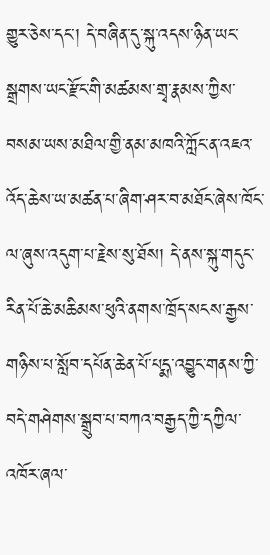གྱུར་ཅེས་དང་། དེ་བཞིན་དུ་སྐུ་འདས་ཉིན་ཡང་སྒྲགས་ཡང་རྫོང་གི་མཚམས་གྲྭ་རྣམས་ཀྱིས་བསམ་ཡས་མཐིལ་གྱི་ནམ་མཁའི་ཀློང་ན་འཇའ་འོད་ཆེས་ཡ་མཚན་པ་ཞིག་ཤར་བ་མཐོང་ཞེས་ཁོང་ལ་ཞུས་འདུག་པ་རྗེས་སུ་ཐོས། དེ་ནས་སྐུ་གདུང་རིན་པོ་ཆེ་མཆིམས་ཕུའི་ནགས་ཁྲོད་སངས་རྒྱས་གཉིས་པ་སློབ་དཔོན་ཆེན་པོ་པདྨ་འབྱུང་གནས་ཀྱི་བདེ་གཤེགས་སྒྲུབ་པ་བཀའ་བརྒྱད་ཀྱི་དཀྱིལ་འཁོར་ཞལ་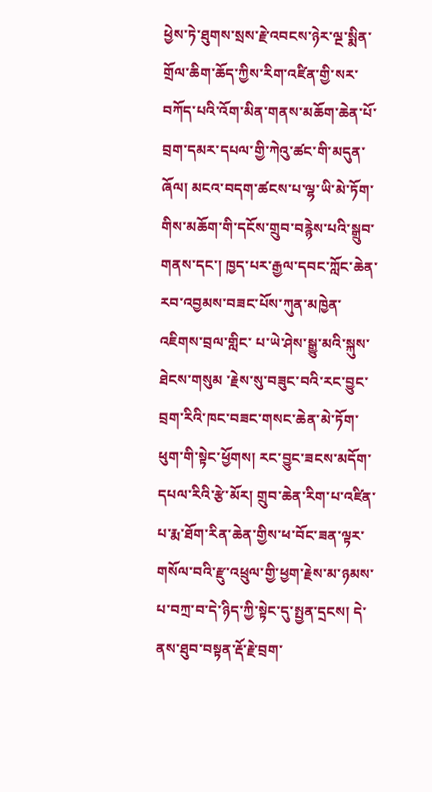ཕྱེས་ཏེ་ཐུགས་སྲས་རྗེ་འབངས་ཉེར་ལྔ་སྨིན་གྲོལ་ཆིག་ཆོད་ཀྱིས་རིག་འཛིན་གྱི་སར་བཀོད་པའི་འོག་མིན་གནས་མཆོག་ཆེན་པོ་བྲག་དམར་དཔལ་གྱི་ཀེའུ་ཚང་གི་མདུན་ཞོལ། མངའ་བདག་ཚངས་པ་ལྷ་ཡི་མེ་ཏོག་གིས་མཆོག་གི་དངོས་གྲུབ་བརྙེས་པའི་སྒྲུབ་གནས་དང་། ཁྱད་པར་རྒྱལ་དབང་ཀློང་ཆེན་རབ་འབྱམས་བཟང་པོས་ཀུན་མཁྱེན་འཇིགས་བྲལ་གླིང་ པ་ཡེ་ཤེས་སྒྱུ་མའི་སྐུས་ཐེངས་གསུམ ་རྗེས་སུ་བཟུང་བའི་རང་བྱུང་བྲག་རིའི་ཁང་བཟང་གསང་ཆེན་མེ་ཏོག་ཕུག་གི་སྟེང་ཕྱོགས། རང་བྱུང་ཟངས་མདོག་དཔལ་རིའི་རྩེ་མོར། གྲུབ་ཆེན་རིག་པ་འཛིན་པ་རྨ་ཐོག་རིན་ཆེན་གྱིས་ཕ་བོང་ཟན་ལྟར་གསོལ་བའི་རྫུ་འཕྲུལ་གྱི་ཕྱག་རྗེས་མ་ཉམས་པ་བཀྲ་བ་དེ་ཉིད་ཀྱི་སྟེང་དུ་སྤྱན་དྲངས། དེ་ནས་ཐུབ་བསྟན་རྡོ་རྗེ་བྲག་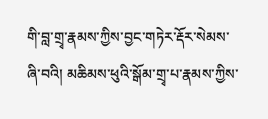གི་བླ་གྲྭ་རྣམས་ཀྱིས་བྱང་གཏེར་རྡོར་སེམས་ཞི་བའི། མཆིམས་ཕུའི་སྒོམ་གྲྭ་པ་རྣམས་ཀྱིས་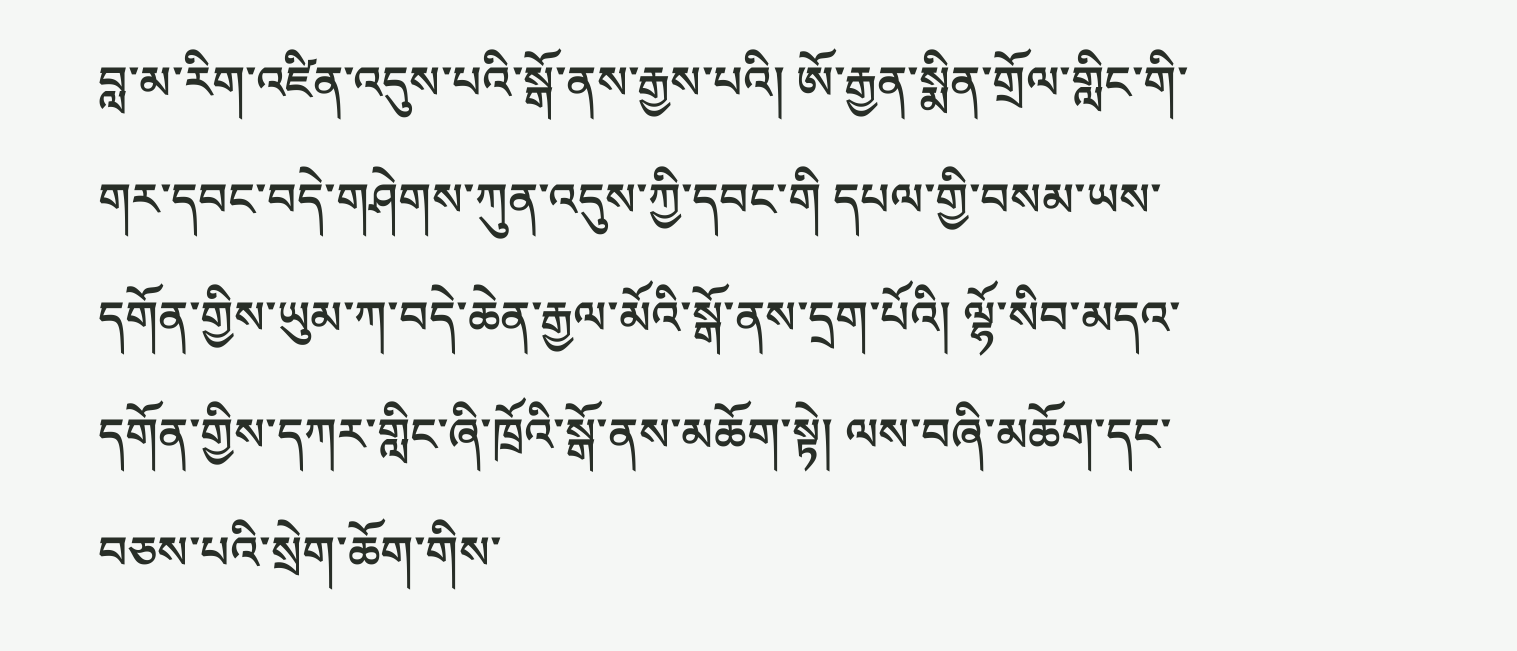བླ་མ་རིག་འཛིན་འདུས་པའི་སྒོ་ནས་རྒྱས་པའི། ཨོ་རྒྱན་སྨིན་གྲོལ་གླིང་གི་གར་དབང་བདེ་གཤེགས་ཀུན་འདུས་ཀྱི་དབང་གི དཔལ་གྱི་བསམ་ཡས་དགོན་གྱིས་ཡུམ་ཀ་བདེ་ཆེན་རྒྱལ་མོའི་སྒོ་ནས་དྲག་པོའི། ལྷོ་སིབ་མདའ་དགོན་གྱིས་དཀར་གླིང་ཞི་ཁྲོའི་སྒོ་ནས་མཆོག་སྟེ། ལས་བཞི་མཆོག་དང་བཅས་པའི་སྲེག་ཆོག་གིས་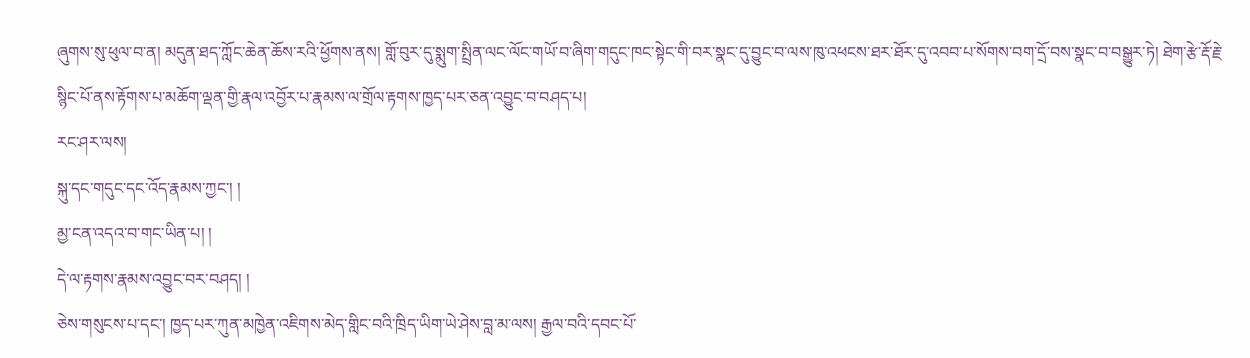ཞུགས་སུ་ཕུལ་བ་ན། མདུན་ཐད་ཀློང་ཆེན་ཆོས་རའི་ཕྱོགས་ནས། གློ་བུར་དུ་སྨུག་སྤྲིན་ལང་ལོང་གཡོ་བ་ཞིག་གདུང་ཁང་སྟེང་གི་བར་སྣང་དུ་བྱུང་བ་ལས་ཁུ་འཕངས་ཐར་ཐོར་དུ་འབབ་པ་སོགས་བག་དྲོ་བས་སྣང་བ་བསྒྱུར་ཏེ། ཐེག་རྩེ་རྡོ་རྗེ་སྙིང་པོ་ནས་རྟོགས་པ་མཆོག་ལྡན་གྱི་རྣལ་འབྱོར་པ་རྣམས་ལ་གྲོལ་རྟགས་ཁྱད་པར་ཅན་འབྱུང་བ་བཤད་པ།
རང་ཤར་ལས།
སྐུ་དང་གདུང་དང་འོད་རྣམས་ཀྱང་། །
མྱ་ངན་འདའ་བ་གང་ཡིན་པ། །
དེ་ལ་རྟགས་རྣམས་འབྱུང་བར་བཤད། །
ཅེས་གསུངས་པ་དང་། ཁྱད་པར་ཀུན་མཁྱེན་འཇིགས་མེད་གླིང་བའི་ཁྲིད་ཡིག་ཡེ་ཤེས་བླ་མ་ལས། རྒྱལ་བའི་དབང་པོ་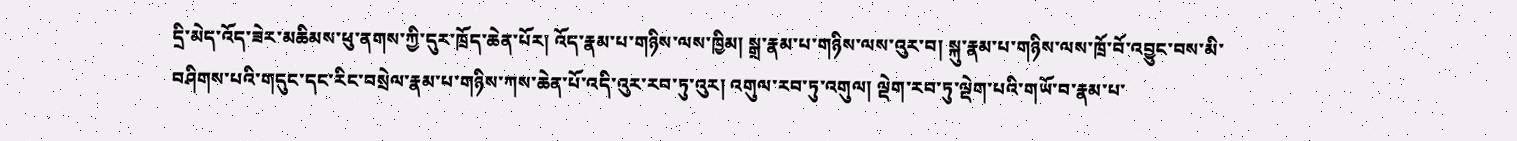དྲི་མེད་འོད་ཟེར་མཆིམས་ཕུ་ནགས་ཀྱི་དུར་ཁྲོད་ཆེན་པོར། འོད་རྣམ་པ་གཉིས་ལས་ཁྱིམ། སྒྲ་རྣམ་པ་གཉིས་ལས་འུར་བ། སྐུ་རྣམ་པ་གཉིས་ལས་ཁྲོ་བོ་འབྱུང་བས་མི་བཤིགས་པའི་གདུང་དང་རིང་བསྲེལ་རྣམ་པ་གཉིས་ཀས་ཆེན་པོ་འདི་འུར་རབ་ཏུ་འུར། འགུལ་རབ་ཏུ་འགུལ། ལྡེག་རབ་ཏུ་ལྡེག་པའི་གཡོ་བ་རྣམ་པ་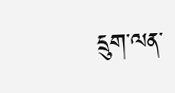དྲུག་ལན་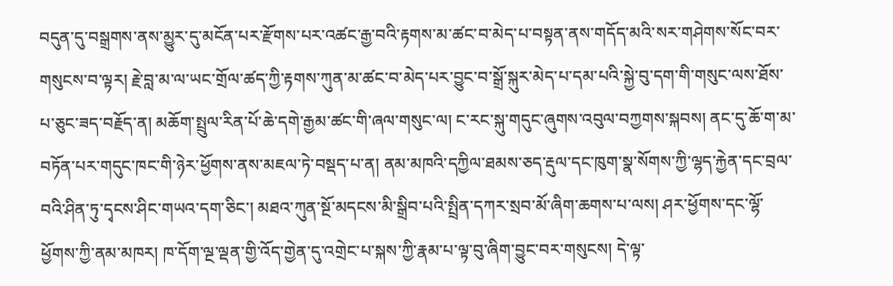བདུན་དུ་བསྒྲགས་ནས་མྱུར་དུ་མངོན་པར་རྫོགས་པར་འཚང་རྒྱ་བའི་རྟགས་མ་ཚང་བ་མེད་པ་བསྟན་ནས་གདོད་མའི་སར་གཤེགས་སོང་བར་གསུངས་བ་ལྟར། རྗེ་བླ་མ་ལ་ཡང་གྲོལ་ཚད་ཀྱི་རྟགས་ཀུན་མ་ཚང་བ་མེད་པར་བྱུང་བ་སྒྲོ་སྐུར་མེད་པ་དམ་པའི་སྐྱེ་བུ་དག་གི་གསུང་ལས་ཐོས་པ་ཅུང་ཟད་བརྗོད་ན། མཆོག་སྤྲུལ་རིན་པོ་ཆེ་དགེ་རྒྱམ་ཚང་གི་ཞལ་གསུང་ལ། ང་རང་སྐུ་གདུང་ཞུགས་འབུལ་བཀྱགས་སྐབས། ནང་དུ་ཆོ་ག་མ་བཏོན་པར་གདུང་ཁང་གི་ཉེར་ཕྱོགས་ནས་མཇལ་ཏེ་བསྡད་པ་ན། ནམ་མཁའི་དཀྱིལ་ཐམས་ཅད་རྡུལ་དང་ཁུག་སྣ་སོགས་ཀྱི་ལྷད་རྐྱེན་དང་བྲལ་བའི་ཤིན་ཏུ་དྭངས་ཤིང་གཡའ་དག་ཅིང་། མཐའ་ཀུན་སྔོ་མདངས་མི་སྒྲིབ་པའི་སྤྲིན་དཀར་སྲབ་མོ་ཞིག་ཆགས་པ་ལས། ཤར་ཕྱོགས་དང་ལྷོ་ཕྱོགས་ཀྱི་ནམ་མཁར། ཁ་དོག་ལྔ་ལྡན་གྱི་འོད་གྱེན་དུ་འགྲེང་པ་སྐས་ཀྱི་རྣམ་པ་ལྟ་བུ་ཞིག་བྱུང་བར་གསུངས། དེ་ལྟ་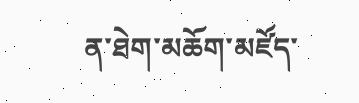ན་ཐེག་མཆོག་མཛོད་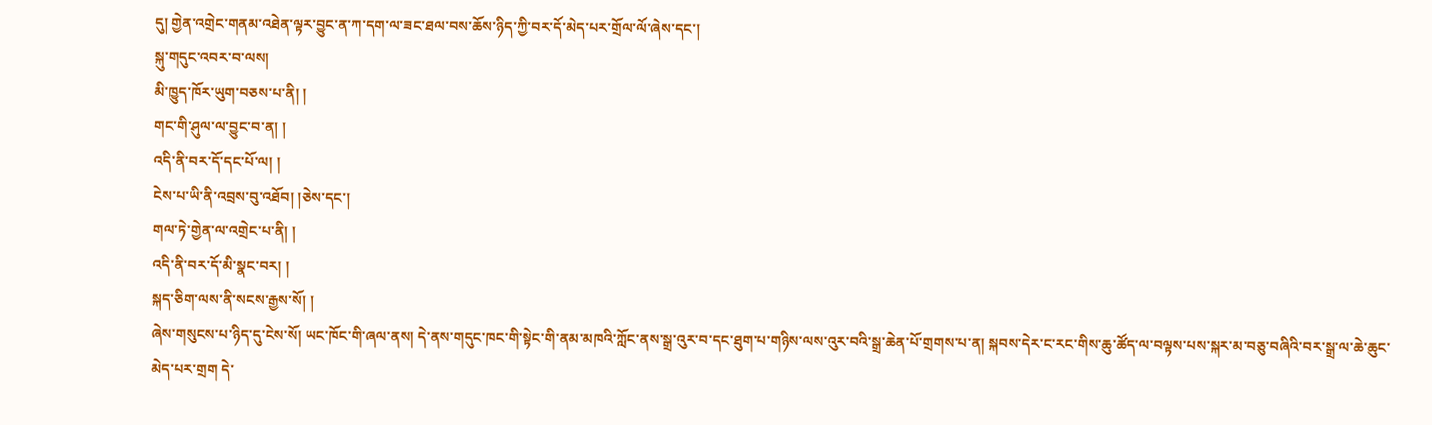དུ། གྱེན་འགྲེང་གནམ་འཐེན་ལྟར་བྱུང་ན་ཀ་དག་ལ་ཟང་ཐལ་བས་ཆོས་ཉིད་ཀྱི་བར་དོ་མེད་པར་གྲོལ་ལོ་ཞེས་དང་།
སྐུ་གདུང་འབར་བ་ལས།
མི་ཁྱུད་ཁོར་ཡུག་བཅས་པ་ནི། །
གང་གི་ཤུལ་ལ་བྱུང་བ་ན། །
འདི་ནི་བར་དོ་དང་པོ་ལ། །
ངེས་པ་ཡི་ནི་འབྲས་བུ་འཐོབ། །ཅེས་དང་།
གལ་ཏེ་གྱེན་ལ་འགྲེང་པ་ནི། །
འདི་ནི་བར་དོ་མི་སྣང་བར། །
སྐད་ཅིག་ལས་ནི་སངས་རྒྱས་སོ། །
ཞེས་གསུངས་པ་ཉིད་དུ་ངེས་སོ། ཡང་ཁོང་གི་ཞལ་ནས། དེ་ནས་གདུང་ཁང་གི་སྟེང་གི་ནམ་མཁའི་ཀློང་ནས་སྒྲ་འུར་བ་དང་ཐུག་པ་གཉིས་ལས་འུར་བའི་སྒྲ་ཆེན་པོ་གྲགས་པ་ན། སྐབས་དེར་ང་རང་གིས་ཆུ་ཚོད་ལ་བལྟས་པས་སྐར་མ་བཅུ་བཞིའི་བར་སྒྲ་ལ་ཆེ་ཆུང་མེད་པར་གྲག དེ་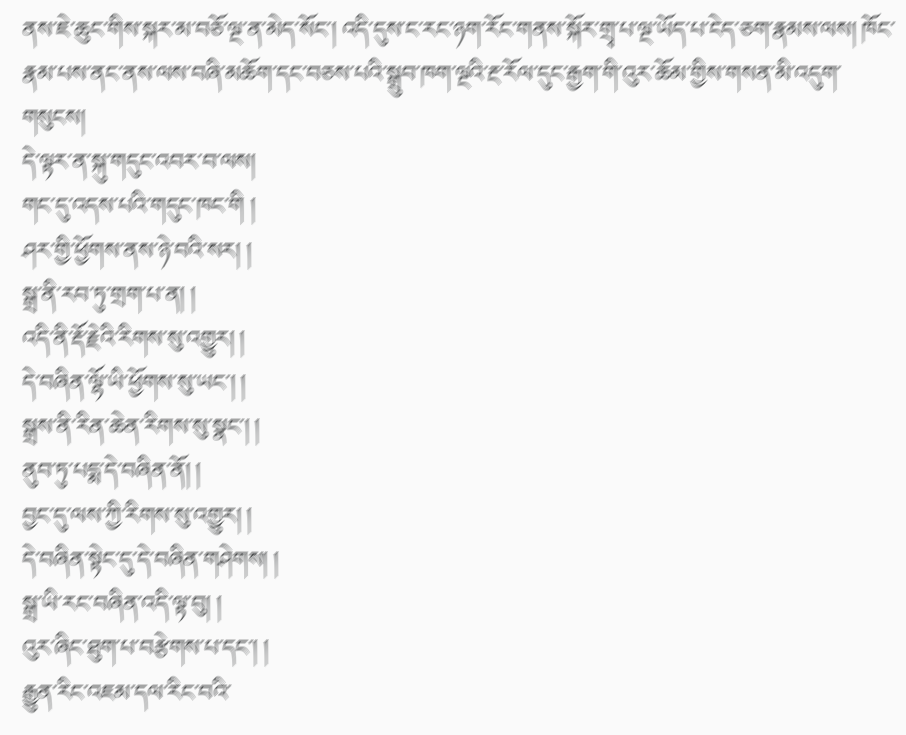ནས་ཇེ་ཆུང་གིས་སྐར་མ་བཅོ་ལྔ་ན་མེད་སོང་། འདི་དུས་ང་རང་ཉག་རོང་གནས་སྐོར་གྲྭ་པ་ལྔ་ཡོད་པ་ངེད་ཅག་རྣམས་ལས། ཁོང་རྣམ་པས་ནང་ནས་ལས་བཞི་མཆོག་དང་བཅས་པའི་སྒྲུབ་ཁག་ལྔའི་རྔ་རོལ་དུང་རྒྱག་གི་འུར་ཆོམ་གྱིས་གསན་མི་འདུག་གསུངས།
དེ་ལྟར་ན་སྐུ་གདུང་འབར་བ་ལས།
གང་དུ་འདས་པའི་གདུང་ཁང་གི །
ཤར་གྱི་ཕྱོགས་ནས་ཉེ་བའི་སར། །
སྒྲ་ནི་རབ་ཏུ་གྲག་པ་ན། །
འདི་ནི་རྡོ་རྗེའི་རིགས་སུ་འགྱུར། །
དེ་བཞིན་ལྷོ་ཡི་ཕྱོགས་སུ་ཡང་། །
སྒྲས་ནི་རིན་ཆེན་རིགས་སུ་སྣང་། །
ནུབ་ཏུ་པདྨ་དེ་བཞིན་ནོ། །
བྱང་དུ་ལས་ཀྱི་རིགས་སུ་འགྱུར། །
དེ་བཞིན་སྟེང་དུ་དེ་བཞིན་གཤེགས། །
སྒྲ་ཡི་རང་བཞིན་འདི་ལྟ་བུ། །
འུར་ཞིང་ཐུག་པ་བརྩེགས་པ་དང་། །
རྒྱུན་རིང་འཇམ་དལ་རིང་བའི་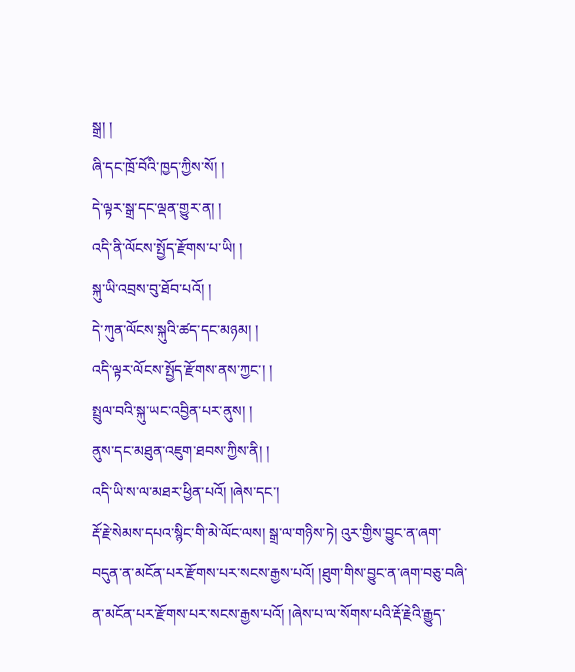སྒྲ། །
ཞི་དང་ཁྲོ་བོའི་ཁྱད་ཀྱིས་སོ། །
དེ་ལྟར་སྒྲ་དང་ལྡན་གྱུར་ན། །
འདི་ནི་ལོངས་སྤྱོད་རྫོགས་པ་ཡི། །
སྐུ་ཡི་འབྲས་བུ་ཐོབ་པའོ། །
དེ་ཀུན་ལོངས་སྐུའི་ཚད་དང་མཉམ། །
འདི་ལྟར་ལོངས་སྤྱོད་རྫོགས་ནས་ཀྱང་། །
སྤྲུལ་བའི་སྐུ་ཡང་འབྱིན་པར་ནུས། །
ནུས་དང་མཐུན་འཇུག་ཐབས་ཀྱིས་ནི། །
འདི་ཡི་ས་ལ་མཐར་ཕྱིན་པའོ། །ཞེས་དང་།
རྡོ་རྗེ་སེམས་དཔའ་སྙིང་གི་མེ་ལོང་ལས། སྒྲ་ལ་གཉིས་ཏེ། འུར་གྱིས་བྱུང་ན་ཞག་བདུན་ན་མངོན་པར་རྫོགས་པར་སངས་རྒྱས་པའོ། །ཐུག་གིས་བྱུང་ན་ཞག་བཅུ་བཞི་ན་མངོན་པར་རྫོགས་པར་སངས་རྒྱས་པའོ། །ཞེས་པ་ལ་སོགས་པའི་རྡོ་རྗེའི་རྒྱུད་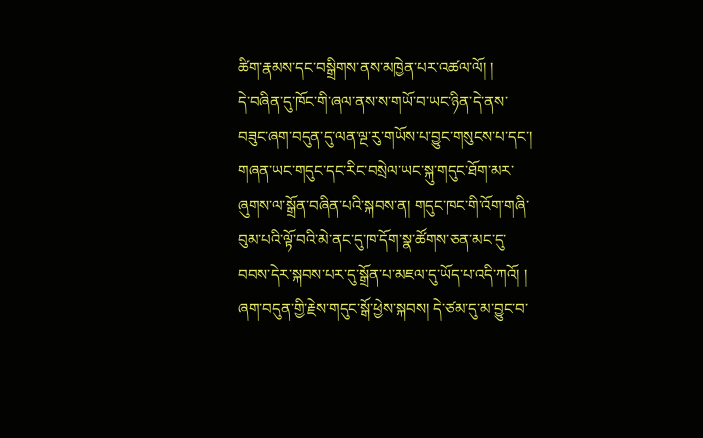ཚིག་རྣམས་དང་བསྒྲིགས་ནས་མཁྱེན་པར་འཚལ་ལོ། །
དེ་བཞིན་དུ་ཁོང་གི་ཞལ་ནས་ས་གཡོ་བ་ཡང་ཉིན་དེ་ནས་བཟུང་ཞག་བདུན་དུ་ལན་ལྔ་རུ་གཡོས་པ་བྱུང་གསུངས་པ་དང་། གཞན་ཡང་གདུང་དང་རིང་བསྲེལ་ཡང་སྐུ་གདུང་ཐོག་མར་ཞུགས་ལ་སྒྲོན་བཞིན་པའི་སྐབས་ན། གདུང་ཁང་གི་འོག་གཞི་བུམ་པའི་ལྟོ་བའི་མེ་ནང་དུ་ཁ་དོག་སྣ་ཚོགས་ཅན་མང་དུ་བབས་དེར་སྐབས་པར་དུ་སྒྲོན་པ་མཇལ་དུ་ཡོད་པ་འདི་ཀའོ། །
ཞག་བདུན་གྱི་རྗེས་གདུང་སྒོ་ཕྱེས་སྐབས། དེ་ཙམ་དུ་མ་བྱུང་བ་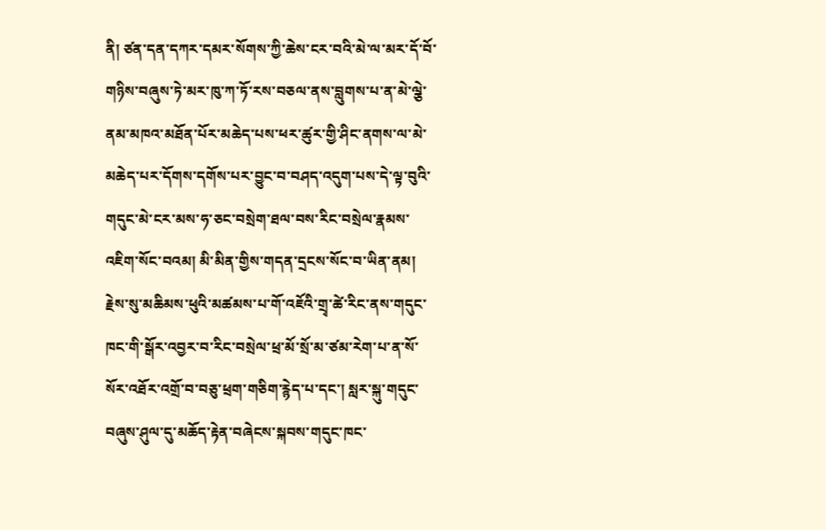ནི། ཙན་དན་དཀར་དམར་སོགས་ཀྱི་ཆེས་ངར་བའི་མེ་ལ་མར་དོ་བོ་གཉིས་བཞུས་ཏེ་མར་ཁུ་ཀ་ཏོ་རས་བཅལ་ནས་བླུགས་པ་ན་མེ་ལྕེ་ནམ་མཁའ་མཐོན་པོར་མཆེད་པས་ཕར་ཚུར་གྱི་ཤིང་ནགས་ལ་མེ་མཆེད་པར་དོགས་དགོས་པར་བྱུང་བ་བཤད་འདུག་པས་དེ་ལྟ་བུའི་གདུང་མེ་ངར་མས་ཧ་ཅང་བསྲེག་ཐལ་བས་རིང་བསྲེལ་རྣམས་འཇིག་སོང་བའམ། མི་མིན་གྱིས་གདན་དྲངས་སོང་བ་ཡིན་ནམ། རྗེས་སུ་མཆིམས་ཕུའི་མཚམས་པ་གོ་འཇོའི་གྲྭ་ཚེ་རིང་ནས་གདུང་ཁང་གི་སྒོར་འབྱར་བ་རིང་བསྲེལ་ཕྲ་མོ་སྲོ་མ་ཙམ་རེག་པ་ན་སོ་སོར་འཐོར་འགྲོ་བ་བཅུ་ཕྲག་གཅིག་རྙེད་པ་དང་། སླར་སྐུ་གདུང་བཞུས་ཤུལ་དུ་མཆོད་རྟེན་བཞེངས་སྐབས་གདུང་ཁང་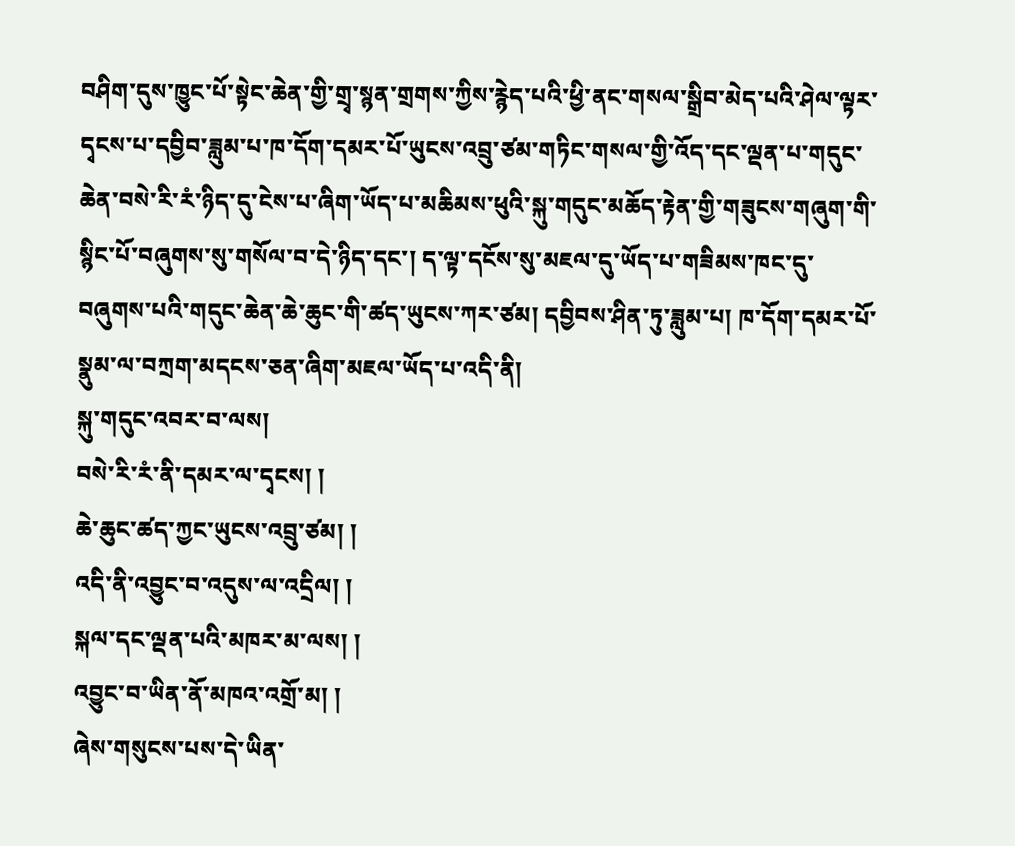བཤིག་དུས་ཁྱུང་པོ་སྟེང་ཆེན་གྱི་གྲྭ་སྙན་གྲགས་ཀྱིས་རྙེད་པའི་ཕྱི་ནང་གསལ་སྒྲིབ་མེད་པའི་ཤེལ་ལྟར་དྭངས་པ་དབྱིབ་ཟླུམ་པ་ཁ་དོག་དམར་པོ་ཡུངས་འབྲུ་ཙམ་གཏིང་གསལ་གྱི་འོད་དང་ལྡན་པ་གདུང་ཆེན་བསེ་རི་རཾ་ཉིད་དུ་ངེས་པ་ཞིག་ཡོད་པ་མཆིམས་ཕུའི་སྐུ་གདུང་མཆོད་རྟེན་གྱི་གཟུངས་གཞུག་གི་སྙིང་པོ་བཞུགས་སུ་གསོལ་བ་དེ་ཉིད་དང་། ད་ལྟ་དངོས་སུ་མཇལ་དུ་ཡོད་པ་གཟིམས་ཁང་དུ་བཞུགས་པའི་གདུང་ཆེན་ཆེ་ཆུང་གི་ཚད་ཡུངས་ཀར་ཙམ། དབྱིབས་ཤིན་ཏུ་ཟླུམ་པ། ཁ་དོག་དམར་པོ་སྣུམ་ལ་བཀྲག་མདངས་ཅན་ཞིག་མཇལ་ཡོད་པ་འདི་ནི།
སྐུ་གདུང་འབར་བ་ལས།
བསེ་རི་རཾ་ནི་དམར་ལ་དྭངས། །
ཆེ་ཆུང་ཚད་ཀྱང་ཡུངས་འབྲུ་ཙམ། །
འདི་ནི་འབྱུང་བ་འདུས་ལ་འདྲིལ། །
སྐལ་དང་ལྡན་པའི་མཁར་མ་ལས། །
འབྱུང་བ་ཡིན་ནོ་མཁའ་འགྲོ་མ། །
ཞེས་གསུངས་པས་དེ་ཡིན་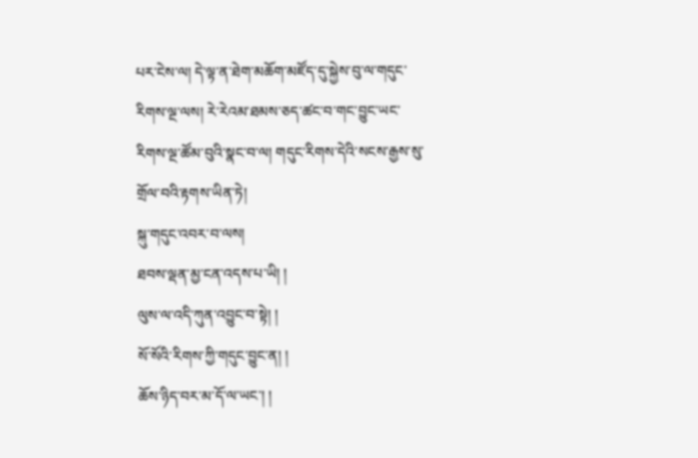པར་ངེས་ལ། དེ་ལྟ་ན་ཐེག་མཆོག་མཛོད་དུ་སྐྱེས་བུ་ལ་གདུང་རིགས་ལྔ་ལས། རེ་རེའམ་ཐམས་ཅད་ཚང་བ་གང་བྱུང་ཡང་རིགས་ལྔ་ཚོམ་བུའི་སྣང་བ་ལ། གདུང་རིགས་དེའི་སངས་རྒྱས་སུ་གྲོལ་བའི་རྟགས་ཡིན་ཏེ།
སྐུ་གདུང་འབར་བ་ལས།
ཐབས་ལྡན་མྱ་ངན་འདས་པ་ཡི། །
ལུས་ལ་འདི་ཀུན་འབྱུང་བ་སྟེ། །
སོ་སོའི་རིགས་ཀྱི་གདུང་བྱུང་ན། །
ཆོས་ཉིད་བར་མ་དོ་ལ་ཡང་། །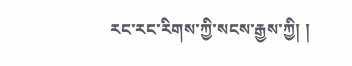རང་རང་རིགས་ཀྱི་སངས་རྒྱས་ཀྱི། །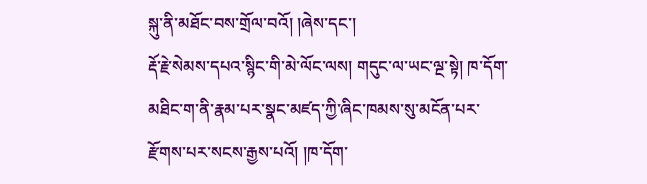སྐུ་ནི་མཐོང་བས་གྲོལ་བའོ། །ཞེས་དང་།
རྡོ་རྗེ་སེམས་དཔའ་སྙིང་གི་མེ་ལོང་ལས། གདུང་ལ་ཡང་ལྔ་སྟེ། ཁ་དོག་མཐིང་ག་ནི་རྣམ་པར་སྣང་མཛད་ཀྱི་ཞིང་ཁམས་སུ་མངོན་པར་རྫོགས་པར་སངས་རྒྱས་པའོ། །ཁ་དོག་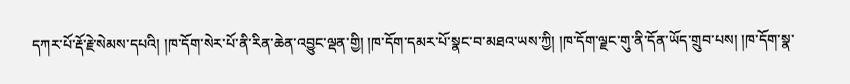དཀར་པོ་རྡོ་རྗེ་སེམས་དཔའི། །ཁ་དོག་སེར་པོ་ནི་རིན་ཆེན་འབྱུང་ལྡན་གྱི། །ཁ་དོག་དམར་པོ་སྣང་བ་མཐའ་ཡས་ཀྱི། །ཁ་དོག་ལྗང་གུ་ནི་དོན་ཡོད་གྲུབ་པས། །ཁ་དོག་སྣ་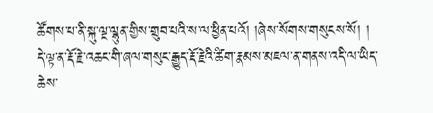ཚོགས་པ་ནི་སྐུ་ལྔ་ལྷུན་གྱིས་གྲུབ་པའི་ས་ལ་ཕྱིན་པའོ། །ཞེས་སོགས་གསུངས་སོ། །
དེ་ལྟ་ན་རྡོ་རྗེ་འཆང་གི་ཞལ་གསུང་རྒྱུད་རྡོ་རྗེའི་ཚིག་རྣམས་མཇལ་ན་གནས་འདི་ལ་ཡིད་ཆེས་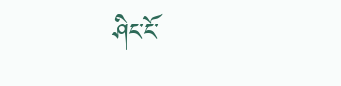ཤིང་ངོ་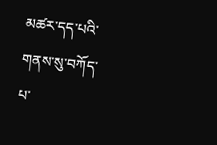མཚར་དད་པའི་གནས་སུ་བཀོད་པ་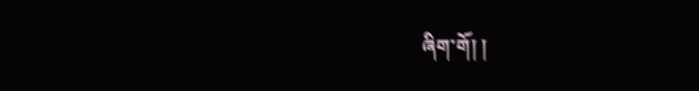ཞིག་གོ། །